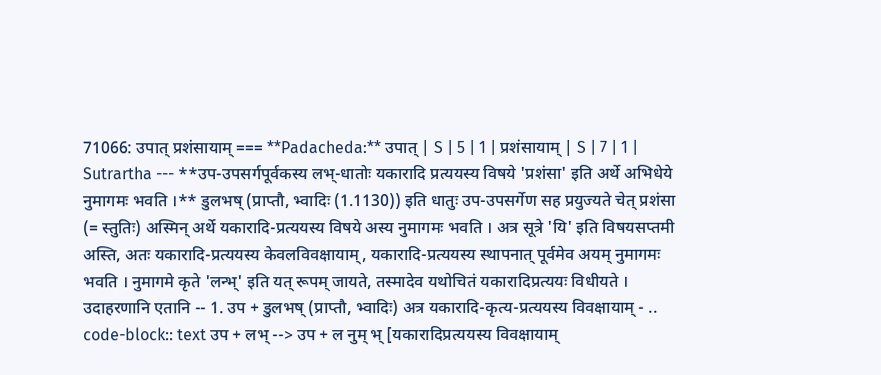71066: उपात् प्रशंसायाम् === **Padacheda:** उपात् | S | 5 | 1 | प्रशंसायाम् | S | 7 | 1 | Sutrartha --- **उप-उपसर्गपूर्वकस्य लभ्-धातोः यकारादि प्रत्ययस्य विषये 'प्रशंसा' इति अर्थे अभिधेये नुमागमः भवति ।** डुलभष् (प्राप्तौ, भ्वादिः (1.1130)) इति धातुः उप-उपसर्गेण सह प्रयुज्यते चेत् प्रशंसा (= स्तुतिः) अस्मिन् अर्थे यकारादि-प्रत्ययस्य विषये अस्य नुमागमः भवति । अत्र सूत्रे 'यि' इति विषयसप्तमी अस्ति, अतः यकारादि-प्रत्ययस्य केवलविवक्षायाम्, यकारादि-प्रत्ययस्य स्थापनात् पूर्वमेव अयम् नुमागमः भवति । नुमागमे कृते 'लन्भ्' इति यत् रूपम् जायते, तस्मादेव यथोचितं यकारादिप्रत्ययः विधीयते । उदाहरणानि एतानि -- 1. उप + डुलभष् (प्राप्तौ, भ्वादिः) अत्र यकारादि-कृत्य-प्रत्ययस्य विवक्षायाम् - .. code-block:: text उप + लभ् --> उप + ल नुम् भ् [यकारादिप्रत्ययस्य विवक्षायाम्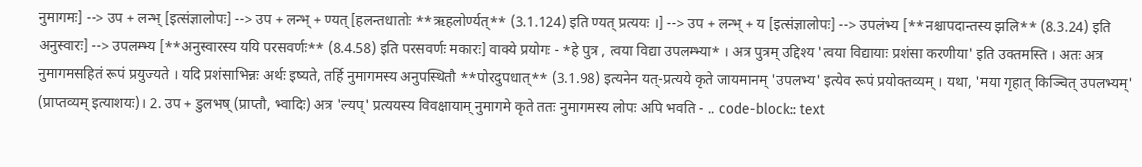नुमागमः] --> उप + लन्भ् [इत्संज्ञालोपः] --> उप + लन्भ् + ण्यत् [हलन्तधातोः **ऋहलोर्ण्यत्** (3.1.124) इति ण्यत् प्रत्ययः ।] --> उप + लन्भ् + य [इत्संज्ञालोपः] --> उपलंभ्य [**नश्चापदान्तस्य झलि** (8.3.24) इति अनुस्वारः] --> उपलम्भ्य [**अनुस्वारस्य ययि परसवर्णः** (8.4.58) इति परसवर्णः मकारः] वाक्ये प्रयोगः - *हे पुत्र , त्वया विद्या उपलम्भ्या* । अत्र पुत्रम् उद्दिश्य 'त्वया विद्यायाः प्रशंसा करणीया' इति उक्तमस्ति । अतः अत्र नुमागमसहितं रूपं प्रयुज्यते । यदि प्रशंसाभिन्नः अर्थः इष्यते, तर्हि नुमागमस्य अनुपस्थितौ **पोरदुपधात्** (3.1.98) इत्यनेन यत्-प्रत्यये कृते जायमानम् 'उपलभ्य' इत्येव रूपं प्रयोक्तव्यम् । यथा, 'मया गृहात् किञ्चित् उपलभ्यम्' (प्राप्तव्यम् इत्याशयः)। 2. उप + डुलभष् (प्राप्तौ, भ्वादिः) अत्र 'ल्यप्' प्रत्ययस्य विवक्षायाम् नुमागमे कृते ततः नुमागमस्य लोपः अपि भवति - .. code-block:: text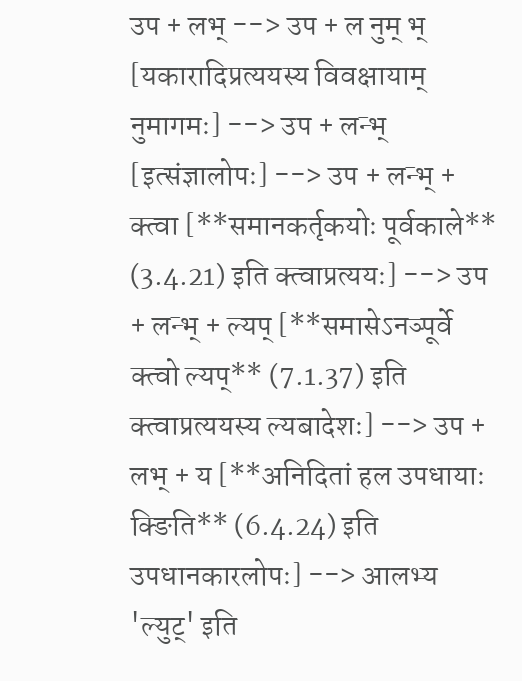उप + लभ् --> उप + ल नुम् भ् [यकारादिप्रत्ययस्य विवक्षायाम् नुमागमः] --> उप + लन्भ् [इत्संज्ञालोपः] --> उप + लन्भ् + क्त्वा [**समानकर्तृकयोः पूर्वकाले** (3.4.21) इति क्त्वाप्रत्ययः] --> उप + लन्भ् + ल्यप् [**समासेऽनञ्पूर्वे क्त्वो ल्यप्** (7.1.37) इति क्त्वाप्रत्ययस्य ल्यबादेशः] --> उप + लभ् + य [**अनिदितां हल उपधायाः क्ङिति** (6.4.24) इति उपधानकारलोपः] --> आलभ्य 'ल्युट्' इति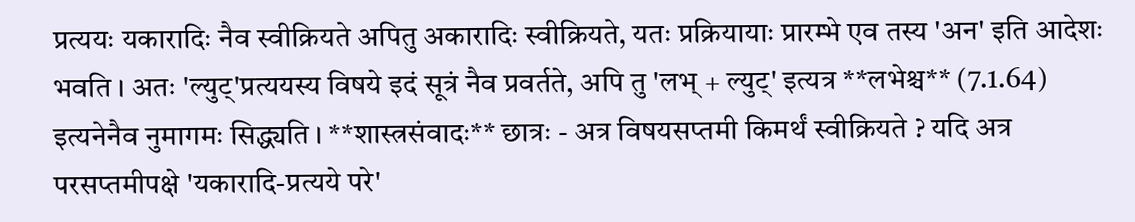प्रत्ययः यकारादिः नैव स्वीक्रियते अपितु अकारादिः स्वीक्रियते, यतः प्रक्रियायाः प्रारम्भे एव तस्य 'अन' इति आदेशः भवति । अतः 'ल्युट्'प्रत्ययस्य विषये इदं सूत्रं नैव प्रवर्तते, अपि तु 'लभ् + ल्युट्' इत्यत्र **लभेश्च** (7.1.64) इत्यनेनैव नुमागमः सिद्ध्यति । **शास्त्रसंवादः** छात्रः - अत्र विषयसप्तमी किमर्थं स्वीक्रियते ? यदि अत्र परसप्तमीपक्षे 'यकारादि-प्रत्यये परे'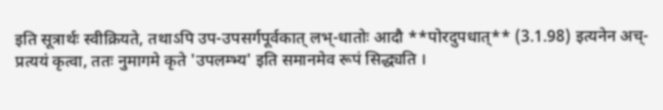इति सूत्रार्थः स्वीक्रियते, तथाऽपि उप-उपसर्गपूर्वकात् लभ्-धातोः आदौ **पोरदुपधात्** (3.1.98) इत्यनेन अच्-प्रत्ययं कृत्वा, ततः नुमागमे कृते 'उपलम्भ्य' इति समानमेव रूपं सिद्ध्यति ।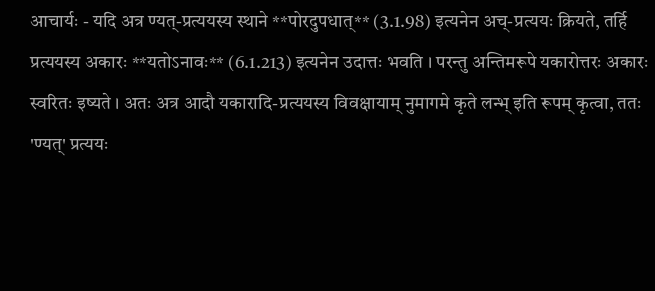आचार्यः - यदि अत्र ण्यत्-प्रत्ययस्य स्थाने **पोरदुपधात्** (3.1.98) इत्यनेन अच्-प्रत्ययः क्रियते, तर्हि प्रत्ययस्य अकारः **यतोऽनावः** (6.1.213) इत्यनेन उदात्तः भवति । परन्तु अन्तिमरूपे यकारोत्तरः अकारः स्वरितः इष्यते । अतः अत्र आदौ यकारादि-प्रत्ययस्य विवक्षायाम् नुमागमे कृते लन्भ् इति रूपम् कृत्वा, ततः 'ण्यत्' प्रत्ययः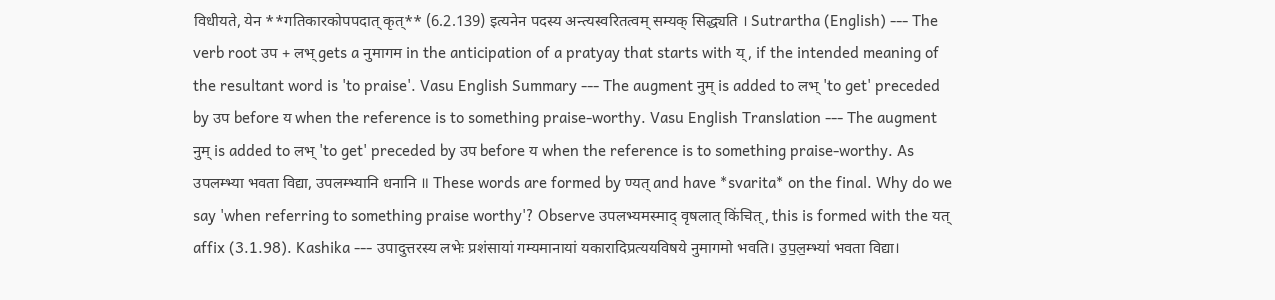विधीयते, येन **गतिकारकोपपदात् कृत्** (6.2.139) इत्यनेन पदस्य अन्त्यस्वरितत्वम् सम्यक् सिद्ध्यति । Sutrartha (English) --- The verb root उप + लभ् gets a नुमागम in the anticipation of a pratyay that starts with य्, if the intended meaning of the resultant word is 'to praise'. Vasu English Summary --- The augment नुम् is added to लभ् 'to get' preceded by उप before य when the reference is to something praise-worthy. Vasu English Translation --- The augment नुम् is added to लभ् 'to get' preceded by उप before य when the reference is to something praise-worthy. As उपलम्भ्या भवता विद्या, उपलम्भ्यानि धनानि ॥ These words are formed by ण्यत् and have *svarita* on the final. Why do we say 'when referring to something praise worthy'? Observe उपलभ्यमस्माद् वृषलात् किंचित्, this is formed with the यत् affix (3.1.98). Kashika --- उपादुत्तरस्य लभेः प्रशंसायां गम्यमानायां यकारादिप्रत्ययविषये नुमागमो भवति। उ॒प॒ल॒म्भ्या॑ भवता विद्या।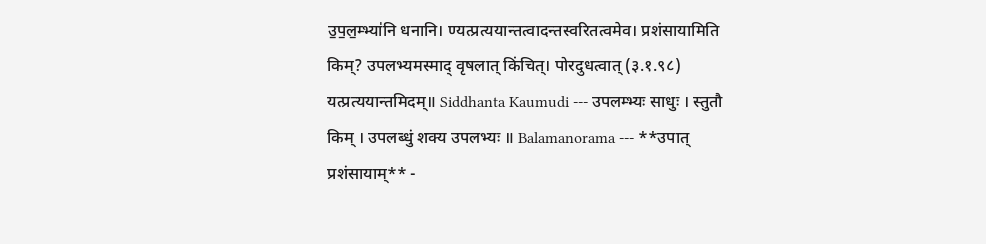उ॒प॒ल॒म्भ्या॑नि धनानि। ण्यत्प्रत्ययान्तत्वादन्तस्वरितत्वमेव। प्रशंसायामिति किम्? उपलभ्यमस्माद् वृषलात् किंचित्। पोरदुधत्वात् (३.१.९८) यत्प्रत्ययान्तमिदम्॥ Siddhanta Kaumudi --- उपलम्भ्यः साधुः । स्तुतौ किम् । उपलब्धुं शक्य उपलभ्यः ॥ Balamanorama --- **उपात् प्रशंसायाम्** -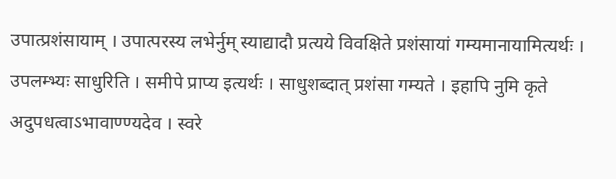उपात्प्रशंसायाम् । उपात्परस्य लभेर्नुम् स्याद्यादौ प्रत्यये विवक्षिते प्रशंसायां गम्यमानायामित्यर्थः । उपलम्भ्यः साधुरिति । समीपे प्राप्य इत्यर्थः । साधुशब्दात् प्रशंसा गम्यते । इहापि नुमि कृते अदुपधत्वाऽभावाण्ण्यदेव । स्वरे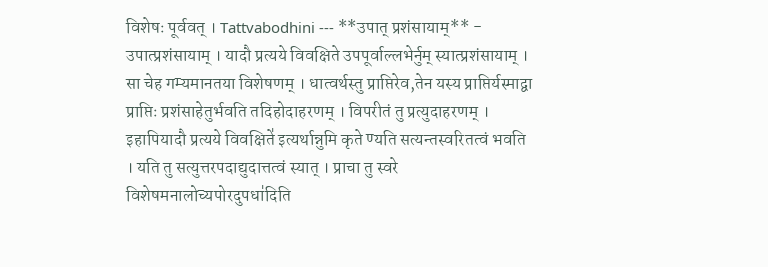विशेषः पूर्ववत् । Tattvabodhini --- **उपात् प्रशंसायाम्** - उपात्प्रशंसायाम् । यादौ प्रत्यये विवक्षिते उपपूर्वाल्लभेर्नुम् स्यात्प्रशंसायाम् । सा चेह गम्यमानतया विशेषणम् । धात्वर्थस्तु प्राप्तिरेव,तेन यस्य प्राप्तिर्यस्माद्वा प्राप्तिः प्रशंसाहेतुर्भवति तदिहोदाहरणम् । विपरीतं तु प्रत्युदाहरणम् । इहापियादौ प्रत्यये विवक्षिते॑ इत्यर्थान्नुमि कृते ण्यति सत्यन्तस्वरितत्वं भवति । यति तु सत्युत्तरपदाद्युदात्तत्वं स्यात् । प्राचा तु स्वरे विशेषमनालोच्यपोरदुपधा॑दिति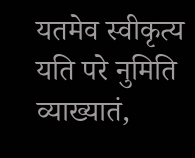यतमेव स्वीकृत्य यति परे नुमिति व्याख्यातं,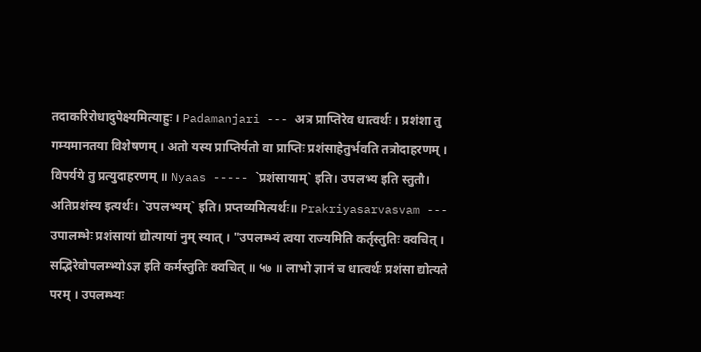तदाकरिरोधादुपेक्ष्यमित्याहुः । Padamanjari --- अत्र प्राप्तिरेव धात्वर्थः । प्रशंशा तु गम्यमानतया विशेषणम् । अतो यस्य प्राप्तिर्यतो वा प्राप्तिः प्रशंसाहेतुर्भवति तत्रोदाहरणम् । विपर्यये तु प्रत्युदाहरणम् ॥ Nyaas ----- `प्रशंसायाम्` इति। उपलभ्य इति स्तुतौ। अतिप्रशंस्य इत्यर्थः। `उपलभ्यम्` इति। प्रप्तव्यमित्यर्थः॥ Prakriyasarvasvam --- उपालम्भेः प्रशंसायां द्योत्यायां नुम् स्यात् । "उपलम्भ्यं त्वया राज्यमिति कर्तृस्तुतिः क्वचित् । सद्भिरेवोपलम्भ्योऽज्ञ इति कर्मस्तुतिः क्वचित् ॥ ५७ ॥ लाभो ज्ञानं च धात्वर्थः प्रशंसा द्योत्यते परम् । उपलम्भ्यः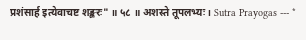प्रशंसार्ह इत्येवाचष्ट शङ्करः" ॥ ५८ ॥ अशस्ते तूपलभ्यः । Sutra Prayogas --- *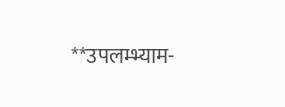**उपलम्भ्याम-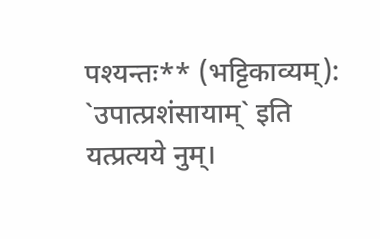पश्यन्तः** (भट्टिकाव्यम्): `उपात्प्रशंसायाम्` इति यत्प्रत्यये नुम्।